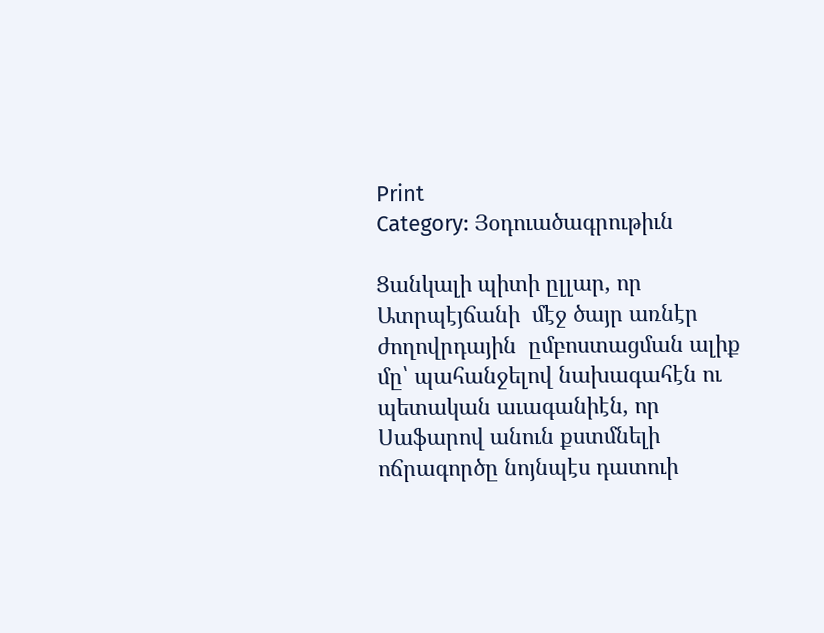Print
Category: Յօդուածագրութիւն

Ցանկալի պիտի ըլլար, որ Ատրպէյճանի  մէջ ծայր առնէր ժողովրդային  ըմբոստացման ալիք մը՝ պահանջելով նախագահէն ու պետական աւագանիէն, որ Սաֆարով անուն քստմնելի ոճրագործը նոյնպէս դատուի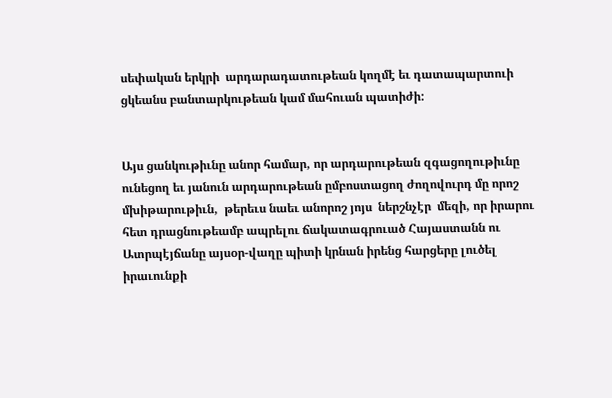սեփական երկրի  արդարադատութեան կողմէ եւ դատապարտուի ցկեանս բանտարկութեան կամ մահուան պատիժի:


Այս ցանկութիւնը անոր համար, որ արդարութեան զգացողութիւնը ունեցող եւ յանուն արդարութեան ըմբոստացող ժողովուրդ մը որոշ մխիթարութիւն,  թերեւս նաեւ անորոշ յոյս  ներշնչէր  մեզի, որ իրարու հետ դրացնութեամբ ապրելու ճակատագրուած Հայաստանն ու Ատրպէյճանը այսօր-վաղը պիտի կրնան իրենց հարցերը լուծել իրաւունքի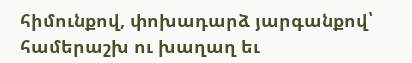հիմունքով, փոխադարձ յարգանքով՝ համերաշխ ու խաղաղ եւ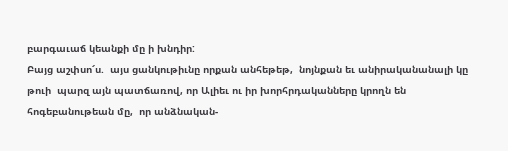բարգաւաճ կեանքի մը ի խնդիր:
Բայց աշփսո՜ս.  այս ցանկութիւնը որքան անհեթեթ,  նոյնքան եւ անիրականանալի կը թուի  պարզ այն պատճառով, որ Ալիեւ ու իր խորհրդականները կրողն են հոգեբանութեան մը,  որ անձնական-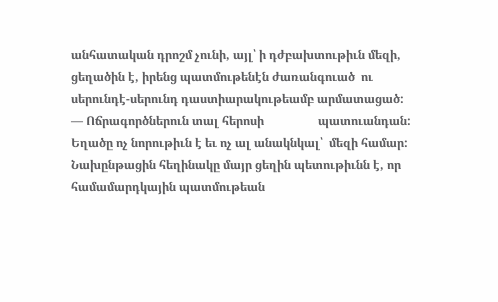անհատական դրոշմ չունի, այլ՝ ի դժբախտութիւն մեզի, ցեղածին է, իրենց պատմութենէն ժառանգուած  ու սերունդէ-սերունդ դաստիարակութեամբ արմատացած: — Ոճրագործներուն տալ հերոսի                  պատուանդան:
Եղածը ոչ նորութիւն է եւ ոչ ալ անակնկալ՝  մեզի համար: Նախընթացին հեղինակը մայր ցեղին պետութիւնն է, որ համամարդկային պատմութեան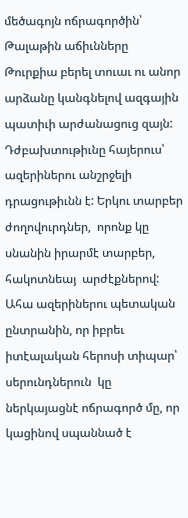մեծագոյն ոճրագործին՝  Թալաթին աճիւնները Թուրքիա բերել տուաւ ու անոր արձանը կանգնելով ազգային պատիւի արժանացուց զայն:
Դժբախտութիւնը հայերուս՝   ազերիներու անշրջելի դրացութիւնն է: Երկու տարբեր ժողովուրդներ,  որոնք կը սնանին իրարմէ տարբեր,  հակոտնեայ  արժէքներով:
Ահա ազերիներու պետական  ընտրանին, որ իբրեւ իտէալական հերոսի տիպար՝ սերունդներուն  կը ներկայացնէ ոճրագործ մը, որ կացինով սպաննած է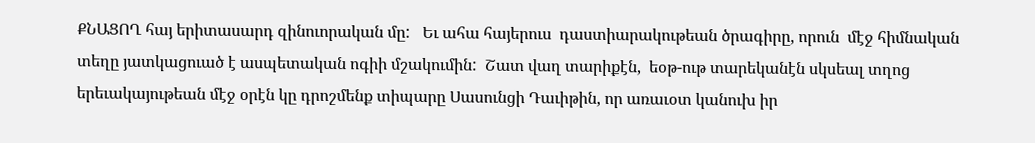ՔՆԱՑՈՂ հայ երիտասարդ զինուորական մը:   Եւ ահա հայերուս  դաստիարակութեան ծրագիրը, որուն  մէջ հիմնական տեղը յատկացուած է ասպետական ոգիի մշակումին:  Շատ վաղ տարիքէն,  եօթ-ութ տարեկանէն սկսեալ տղոց երեւակայութեան մէջ օրէն կը դրոշմենք տիպարը Սասունցի Դաւիթին, որ առաւօտ կանուխ իր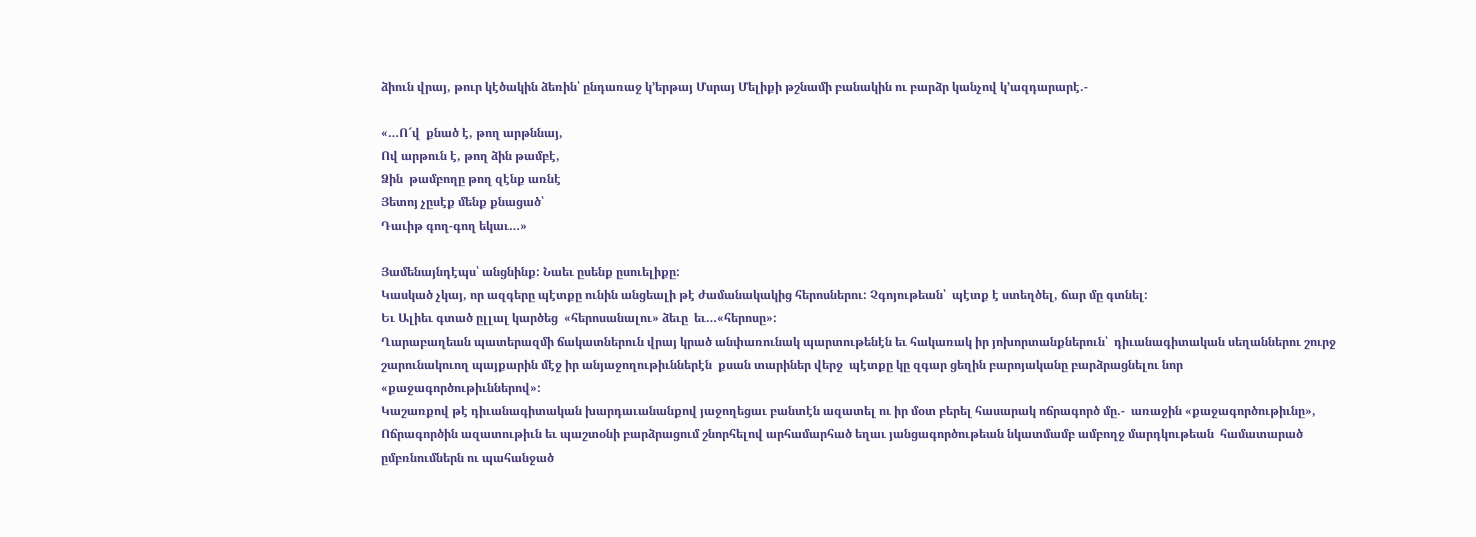ձիուն վրայ, թուր կէծակին ձեռին՝ ընդառաջ կ’երթայ Մսրայ Մելիքի թշնամի բանակին ու բարձր կանչով կ’ազդարարէ.-

«…Ո՜վ  քնած է, թող արթննայ,
Ով արթուն է, թող ձին թամբէ,
Ձին  թամբողը թող զէնք առնէ
Յետոյ չըսէք մենք քնացած՝
Դաւիթ գող-գող եկաւ…»

Յամենայնդէպս՝ անցնինք: Նաեւ ըսենք ըսուելիքը:
Կասկած չկայ, որ ազգերը պէտքը ունին անցեալի թէ ժամանակակից հերոսներու: Չգոյութեան՝  պէտք է ստեղծել, ճար մը գտնել:
Եւ Ալիեւ գտած ըլլալ կարծեց  «հերոսանալու» ձեւը  եւ…«հերոսը»:
Ղարաբաղեան պատերազմի ճակատներուն վրայ կրած անփառունակ պարտութենէն եւ հակառակ իր յոխորտանքներուն՝  դիւանագիտական սեղաններու շուրջ շարունակուող պայքարին մէջ իր անյաջողութիւններէն  քսան տարիներ վերջ  պէտքը կը զգար ցեղին բարոյականը բարձրացնելու նոր «քաջագործութիւններով»:
Կաշառքով թէ դիւանագիտական խարդաւանանքով յաջողեցաւ բանտէն ազատել ու իր մօտ բերել հասարակ ոճրագործ մը.-  առաջին «քաջագործութիւնը»,
Ոճրագործին ազատութիւն եւ պաշտօնի բարձրացում շնորհելով արհամարհած եղաւ յանցագործութեան նկատմամբ ամբողջ մարդկութեան  համատարած ըմբռնումներն ու պահանջած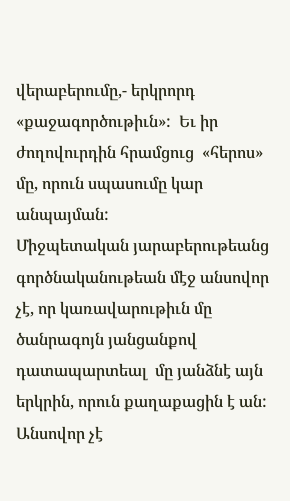վերաբերումը,- երկրորդ «քաջագործութիւն»:  Եւ իր ժողովուրդին հրամցուց  «հերոս» մը, որուն սպասումը կար անպայման:
Միջպետական յարաբերութեանց գործնականութեան մէջ անսովոր չէ, որ կառավարութիւն մը ծանրագոյն յանցանքով դատապարտեալ  մը յանձնէ այն երկրին, որուն քաղաքացին է ան:
Անսովոր չէ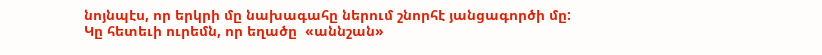նոյնպէս, որ երկրի մը նախագահը ներում շնորհէ յանցագործի մը:
Կը հետեւի ուրեմն, որ եղածը  «աննշան»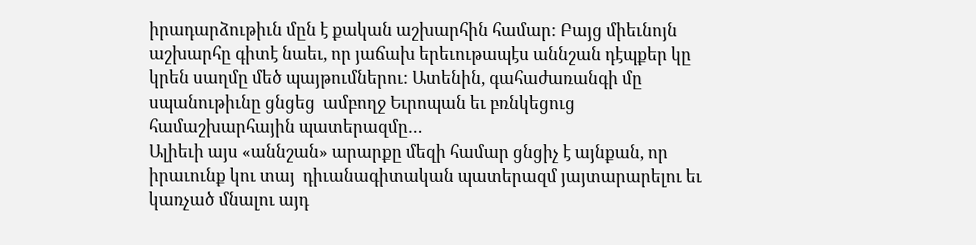իրադարձութիւն մըն է քական աշխարհին համար: Բայց միեւնոյն աշխարհը գիտէ նաեւ, որ յաճախ երեւութապէս աննշան դէպքեր կը կրեն սաղմը մեծ պայթումներու: Ատենին, գահաժառանգի մը սպանութիւնը ցնցեց  ամբողջ Եւրոպան եւ բռնկեցուց համաշխարհային պատերազմը…
Ալիեւի այս «աննշան» արարքը մեզի համար ցնցիչ է այնքան, որ իրաւունք կու տայ  դիւանագիտական պատերազմ յայտարարելու եւ կառչած մնալու այդ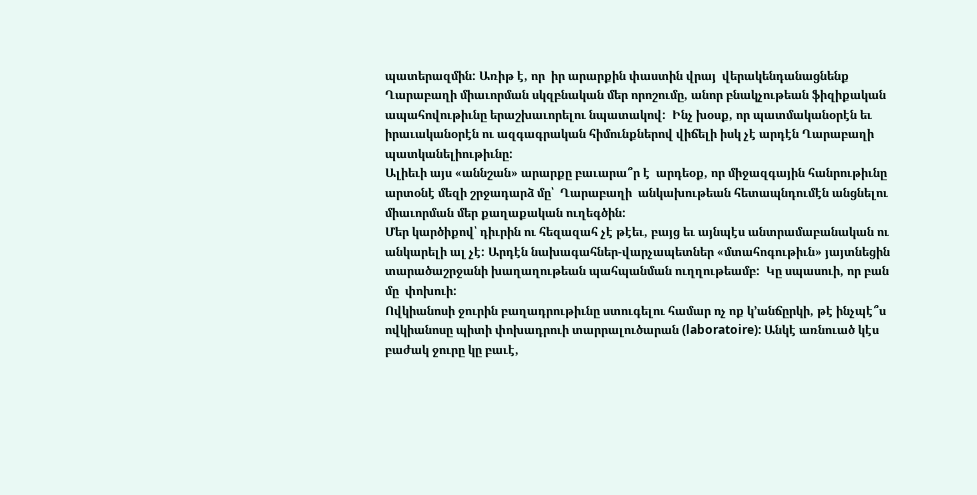պատերազմին: Առիթ է, որ  իր արարքին փաստին վրայ  վերակենդանացնենք Ղարաբաղի միաւորման սկզբնական մեր որոշումը, անոր բնակչութեան ֆիզիքական ապահովութիւնը երաշխաւորելու նպատակով:  Ինչ խօսք, որ պատմականօրէն եւ իրաւականօրէն ու ազգագրական հիմունքներով վիճելի իսկ չէ արդէն Ղարաբաղի պատկանելիութիւնը:
Ալիեւի այս «աննշան» արարքը բաւարա՞ր է  արդեօք, որ միջազգային հանրութիւնը  արտօնէ մեզի շրջադարձ մը՝  Ղարաբաղի  անկախութեան հետապնդումէն անցնելու   միաւորման մեր քաղաքական ուղեգծին:
Մեր կարծիքով՝ դիւրին ու հեզազահ չէ թէեւ, բայց եւ այնպէս անտրամաբանական ու անկարելի ալ չէ: Արդէն նախագահներ-վարչապետներ «մտահոգութիւն» յայտնեցին տարածաշրջանի խաղաղութեան պահպանման ուղղութեամբ:  Կը սպասուի, որ բան մը  փոխուի:
Ովկիանոսի ջուրին բաղադրութիւնը ստուգելու համար ոչ ոք կ’անճըրկի, թէ ինչպէ՞ս ովկիանոսը պիտի փոխադրուի տարրալուծարան (laboratoire): Անկէ առնուած կէս բաժակ ջուրը կը բաւէ,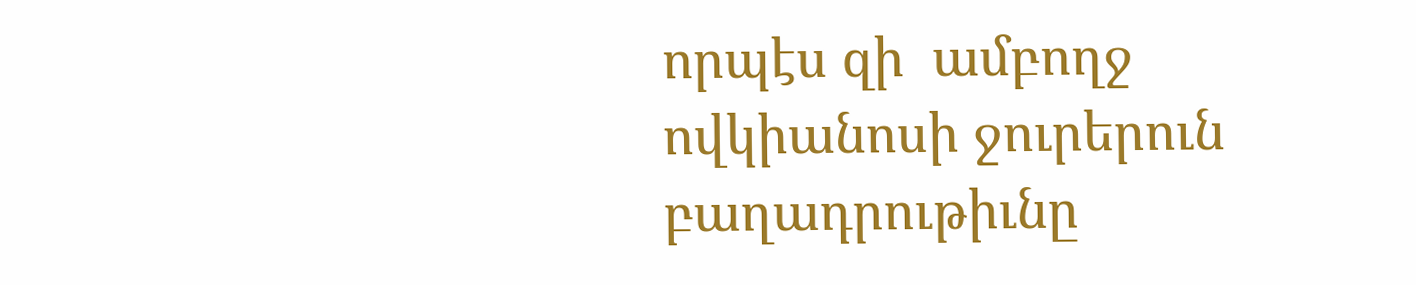որպէս զի  ամբողջ ովկիանոսի ջուրերուն բաղադրութիւնը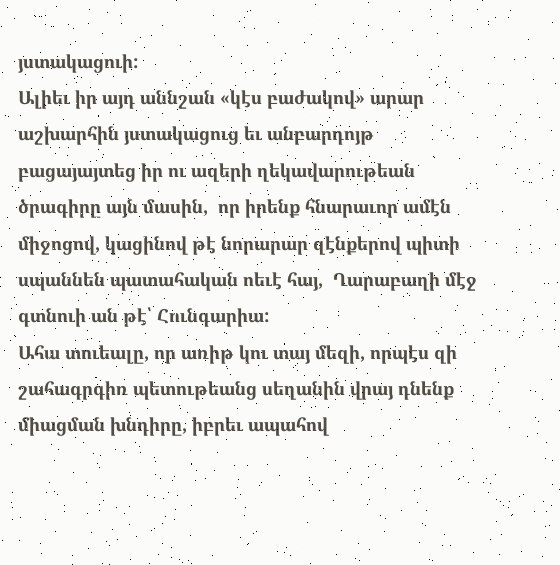յստակացուի:
Ալիեւ իր այդ աննշան «կէս բաժակով» արար աշխարհին յստակացուց եւ անբարդոյթ բացայայտեց իր ու ազերի ղեկավարութեան  ծրագիրը այն մասին,  որ իրենք հնարաւոր ամէն միջոցով, կացինով թէ նորարար զէնքերով պիտի սպաննեն պատահական ոեւէ հայ,  Ղարաբաղի մէջ գտնուի ան թէ՝ Հունգարիա:
Ահա տուեալը, որ առիթ կու տայ մեզի, որպէս զի  շահագրգիռ պետութեանց սեղանին վրայ դնենք միացման խնդիրը, իբրեւ ապահով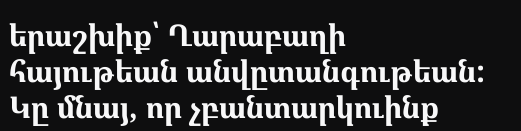երաշխիք՝ Ղարաբաղի հայութեան անվըտանգութեան:
Կը մնայ, որ չբանտարկուինք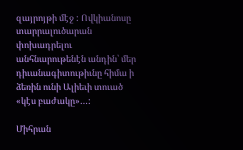զայրոյթի մէջ : Ովկիանոսը տարրալուծարան փոխադրելու անհնարութենէն անդին՝ մեր դիւանագիտութիւնը հիմա ի ձեռին ունի Ալիեւի տուած  «կէս բաժակը»…:

Միհրան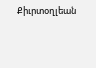Քիւրտօղլեան